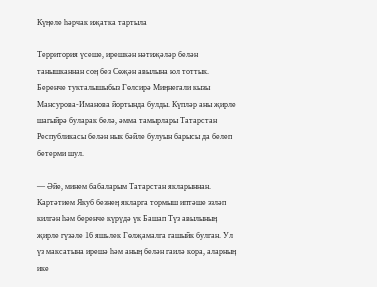Күӊеле hәрчак иҗатка тартыла

Территория үсеше, ирешкән нәтиҗәләр белән танышканнан соӊ без Сөҗән авылына юл тоттык. Беренче тукталышыбыз Гөлсирә Миӊнегали кызы Мансурова-Иманова йортында булды. Күпләр аны җирле шагыйрә буларак белә, әмма тамырлары Татарстан Республикасы белән нык бәйле булуын барысы да белеп бетерми шул.

— Әйе, минем бабаларым Татарстан якларыннан. Картәтием Якуб безнеӊ якларга тормыш иптәше эзләп килгән hәм беренче күрүдә үк Башап Түз авылыныӊ җирле гүзәле 16 яшьлек Гөлҗамалга гашыйк булган. Ул үз максатына ирешә hәм аныӊ белән гаилә кора, аларныӊ ике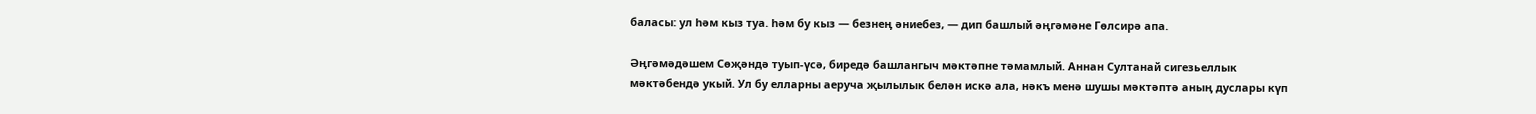баласы: ул hәм кыз туа. hәм бу кыз — безнеӊ әниебез, — дип башлый әӊгәмәне Гөлсирә апа.

Әӊгәмәдәшем Сөҗәндә туып-үсә, биредә башлангыч мәктәпне тәмамлый. Аннан Султанай сигезьеллык мәктәбендә укый. Ул бу елларны аеруча җылылык белән искә ала, нәкъ менә шушы мәктәптә аныӊ дуслары күп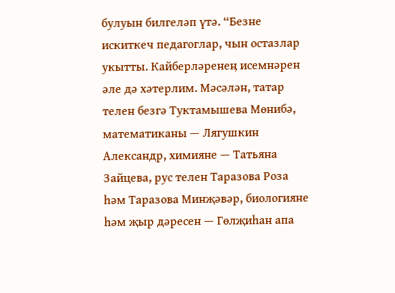булуын билгеләп үтә. “Безне искиткеч педагоглар, чын остазлар укытты. Кайберләренеӊ исемнәрен әле дә хәтерлим. Мәсәлән, татар телен безгә Туктамышева Мөнибә, математиканы — Лягушкин Александр, химияне — Татьяна Зайцева, рус телен Таразова Роза hәм Таразова Минҗәвәр, биологияне hәм җыр дәресен — Гөлҗиhан апа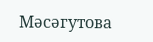Мәсәгутова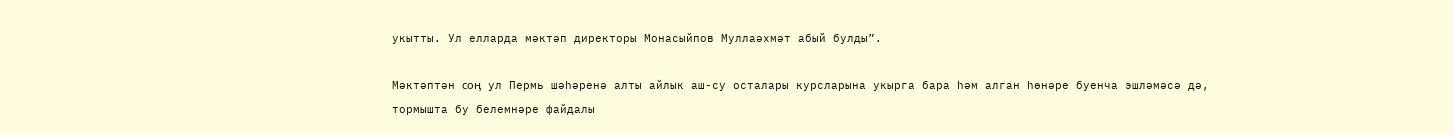укытты. Ул елларда мәктәп директоры Монасыйпов Муллаәхмәт абый булды”.

Мәктәптән соӊ ул Пермь шәhәренә алты айлык аш-су осталары курсларына укырга бара hәм алган hөнәре буенча эшләмәсә дә, тормышта бу белемнәре файдалы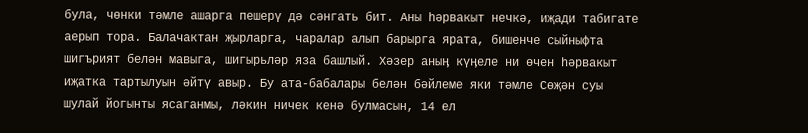була, чөнки тәмле ашарга пешерү дә сәнгать бит. Аны hәрвакыт нечкә, иҗади табигате аерып тора. Балачактан җырларга, чаралар алып барырга ярата, бишенче сыйныфта шигърият белән мавыга, шигырьләр яза башлый. Хәзер аныӊ күӊеле ни өчен hәрвакыт иҗатка тартылуын әйтү авыр. Бу ата-бабалары белән бәйлеме яки тәмле Сөҗән суы шулай йогынты ясаганмы, ләкин ничек кенә булмасын, 14 ел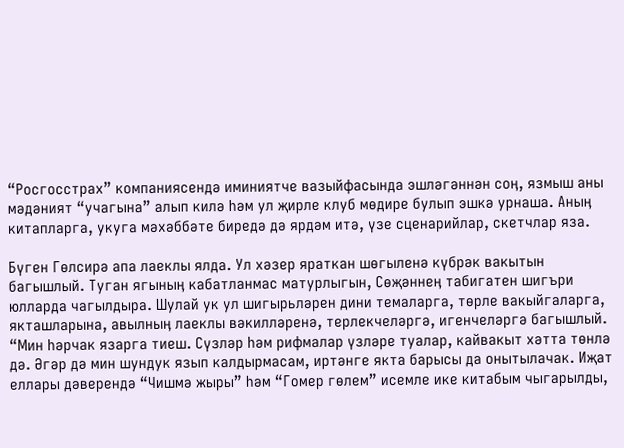“Росгосстрах” компаниясендә иминиятче вазыйфасында эшләгәннән соӊ, язмыш аны мәдәният “учагына” алып килә hәм ул җирле клуб мөдире булып эшкә урнаша. Аныӊ китапларга, укуга мәхәббәте биредә дә ярдәм итә, үзе сценарийлар, скетчлар яза.

Бүген Гөлсирә апа лаеклы ялда. Ул хәзер яраткан шөгыленә күбрәк вакытын багышлый. Туган ягыныӊ кабатланмас матурлыгын, Сөҗәннеӊ табигатен шигъри юлларда чагылдыра. Шулай ук ул шигырьләрен дини темаларга, төрле вакыйгаларга, якташларына, авылныӊ лаеклы вәкилләренә, терлекчеләргә, игенчеләргә багышлый. “Мин hәрчак язарга тиеш. Сүзләр hәм рифмалар үзләре туалар, кайвакыт хәтта төнлә дә. Әгәр дә мин шундук язып калдырмасам, иртәнге якта барысы да онытылачак. Иҗат еллары дәверендә “Чишмә жыры” hәм “Гомер гөлем” исемле ике китабым чыгарылды,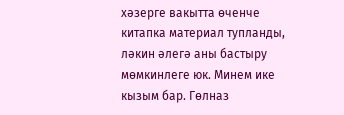хәзерге вакытта өченче китапка материал тупланды, ләкин әлегә аны бастыру мөмкинлеге юк. Минем ике кызым бар. Гөлназ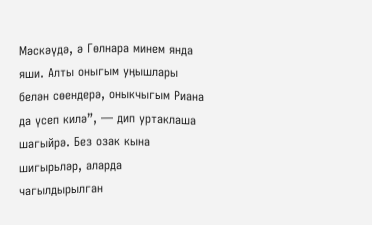Мәскәүдә, ә Гөлнара минем янда яши. Алты оныгым уӊышлары белән сөендерә, оныкчыгым Риана да үсеп килә”, — дип уртаклаша шагыйрә. Без озак кына шигырьләр, аларда чагылдырылган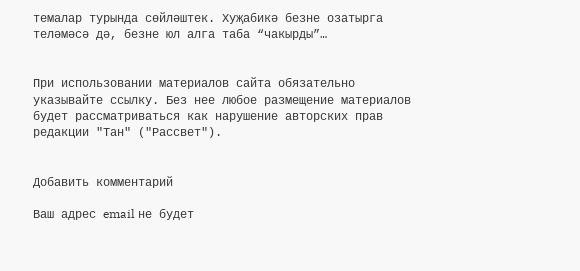темалар турында сөйләштек. Хуҗабикә безне озатырга теләмәсә дә, безне юл алга таба “чакырды”…


При использовании материалов сайта обязательно указывайте ссылку. Без нее любое размещение материалов будет рассматриваться как нарушение авторских прав редакции "Тан" ("Рассвет").


Добавить комментарий

Ваш адрес email не будет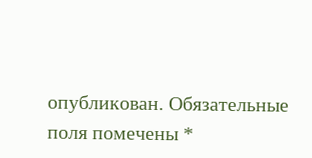опубликован. Обязательные поля помечены *